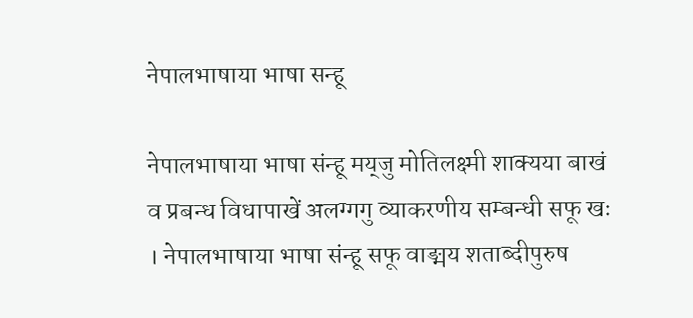नेपालभाषाया भाषा सन्हू

नेपालभाषाया भाषा संन्हू मय्‌जु मोतिलक्ष्मी शाक्यया बाखं व प्रबन्ध विधापाखें अलग्गगु व्याकरणीय सम्बन्धी सफू खः । नेपालभाषाया भाषा संन्हू सफू वाङ्मय शताब्दीपुरुष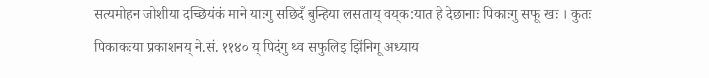सत्यमोहन जोशीया दच्छियंकं माने याःगु सछिदँ बुन्हिया लसताय् वय्‌क:यात हे देछानाः पिकाःगु सफू खः । कुतः पिकाकःया प्रकाशनय् ने.सं. ११४० य् पिदंगु थ्व सफुलिइ झिंनिगू अध्याय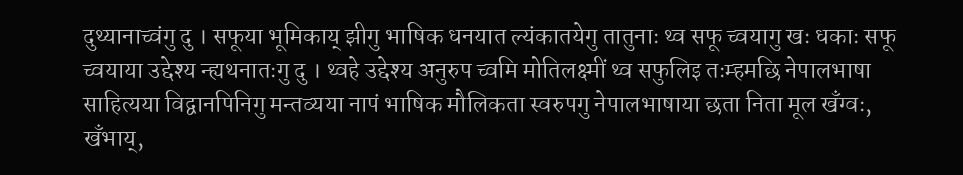दुथ्यानाच्वंगु दु । सफूया भूमिकाय् झीगु भाषिक धनयात ल्यंकातयेगु तातुनाः थ्व सफू च्वयागु खः धकाः सफू च्वयाया उद्देश्य न्ह्यथनातःगु दु । थ्वहे उद्देश्य अनुरुप च्वमि मोतिलक्ष्मीं थ्व सफुलिइ तःम्हमछि नेपालभाषा साहित्यया विद्वानपिनिगु मन्तव्यया नापं भाषिक मौलिकता स्वरुपगु नेपालभाषाया छता निता मूल खँग्वः, खँभाय्,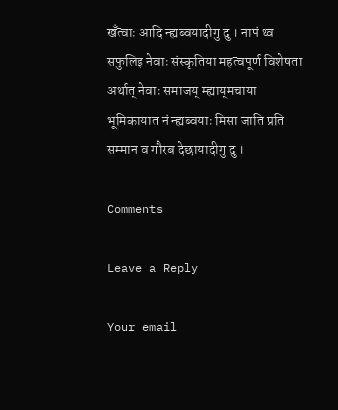खँत्वाः आदि न्ह्यब्वयादीगु दु । नापं थ्व सफुलिइ नेवाः संस्कृतिया महत्वपूर्ण विशेषता अर्थात् नेवाः समाजय् म्ह्याय्‌मचाया भूमिकायात नं न्ह्यब्वयाः मिसा जाति प्रति सम्मान व गौरब देछायादीगु दु ।

Comments

Leave a Reply

Your email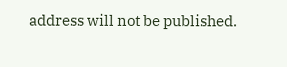address will not be published.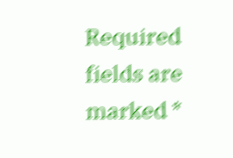Required fields are marked *